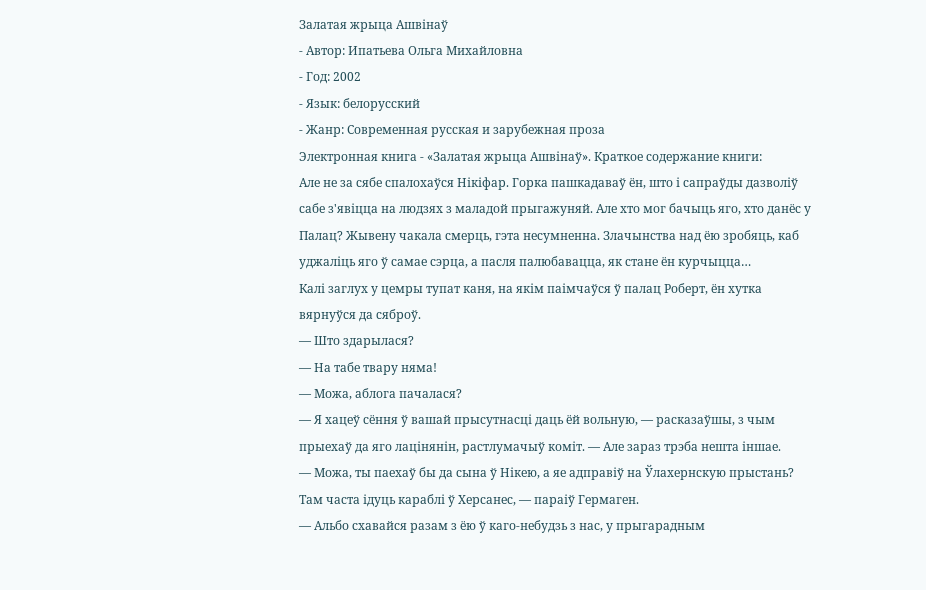Залатая жрыца Ашвінаў
- Автор: Ипатьева Ольга Михайловна
- Год: 2002
- Язык: белорусский
- Жанр: Современная русская и зарубежная проза
Электронная книга - «Залатая жрыца Ашвінаў». Краткое содержание книги:
Але не за сябе спалохаўся Нікіфар. Горка пашкадаваў ён, што і сапраўды дазволіў сабе з'явіцца на людзях з маладой прыгажуняй. Але хто мог бачыць яго, хто данёс у Палац? Жывену чакала смерць, гэта несумненна. Злачынства над ёю зробяць, каб уджаліць яго ў самае сэрца, а пасля палюбавацца, як стане ён курчыцца…
Калі заглух у цемры тупат каня, на якім паімчаўся ў палац Роберт, ён хутка вярнуўся да сяброў.
— Што здарылася?
— На табе твару няма!
— Можа, аблога пачалася?
— Я хацеў сёння ў вашай прысутнасці даць ёй вольную, — расказаўшы, з чым прыехаў да яго лацінянін, растлумачыў коміт. — Але зараз трэба нешта іншае.
— Можа, ты паехаў бы да сына ў Нікею, а яе адправіў на Ўлахернскую прыстань? Там часта ідуць караблі ў Херсанес, — параіў Гермаген.
— Альбо схавайся разам з ёю ў каго-небудзь з нас, у прыгарадным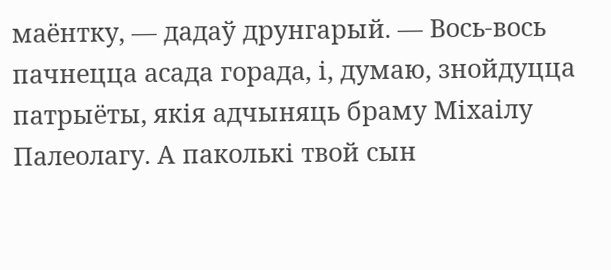маёнтку, — дадаў друнгарый. — Вось-вось пачнецца асада горада, і, думаю, знойдуцца патрыёты, якія адчыняць браму Міхаілу Палеолагу. А паколькі твой сын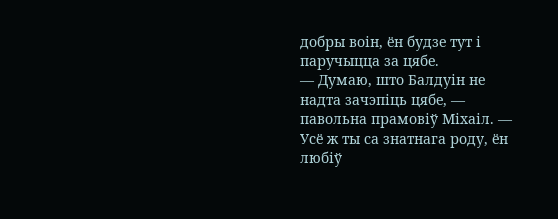добры воін, ён будзе тут і паручыцца за цябе.
— Думаю, што Балдуін не надта зачэпіць цябе, — павольна прамовіў Міхаіл. — Усё ж ты са знатнага роду, ён любіў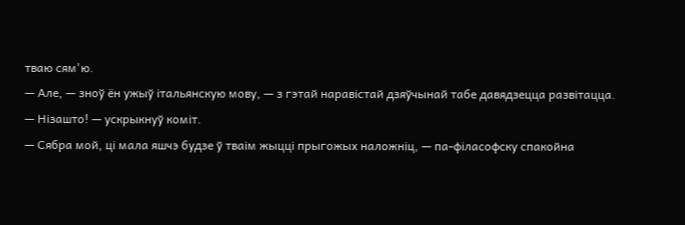тваю сям'ю.
— Але, — зноў ён ужыў італьянскую мову, — з гэтай наравістай дзяўчынай табе давядзецца развітацца.
— Нізашто! — ускрыкнуў коміт.
— Сябра мой, ці мала яшчэ будзе ў тваім жыцці прыгожых наложніц, — па-філасофску спакойна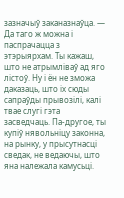зазначыў заканазнаўца. — Да таго ж можна і паспрачацца з этэрыярхам. Ты кажаш, што не атрымліваў ад яго лістоў. Ну і ён не зможа даказаць, што іх сюды сапраўды прывозілі, калі твае слугі гэта засведчаць. Па-другое, ты купіў нявольніцу законна, на рынку, у прысутнасці сведак, не ведаючы, што яна належала камусьці.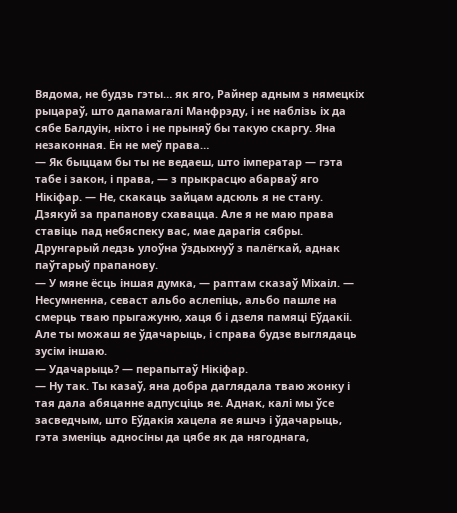Вядома, не будзь гэты… як яго, Райнер адным з нямецкіх рыцараў, што дапамагалі Манфрэду, і не наблізь іх да сябе Балдуін, ніхто і не прыняў бы такую скаргу. Яна незаконная. Ён не меў права…
— Як быццам бы ты не ведаеш, што імператар — гэта табе і закон, і права, — з прыкрасцю абарваў яго Нікіфар. — Не, скакаць зайцам адсюль я не стану. Дзякуй за прапанову схавацца. Але я не маю права ставіць пад небяспеку вас, мае дарагія сябры.
Друнгарый ледзь улоўна ўздыхнуў з палёгкай, аднак паўтарыў прапанову.
— У мяне ёсць іншая думка, — раптам сказаў Міхаіл. — Несумненна, севаст альбо аслепіць, альбо пашле на смерць тваю прыгажуню, хаця б і дзеля памяці Еўдакіі. Але ты можаш яе ўдачарыць, і справа будзе выглядаць зусім іншаю.
— Удачарыць? — перапытаў Нікіфар.
— Ну так. Ты казаў, яна добра даглядала тваю жонку і тая дала абяцанне адпусціць яе. Аднак, калі мы ўсе засведчым, што Еўдакія хацела яе яшчэ і ўдачарыць, гэта зменіць адносіны да цябе як да нягоднага,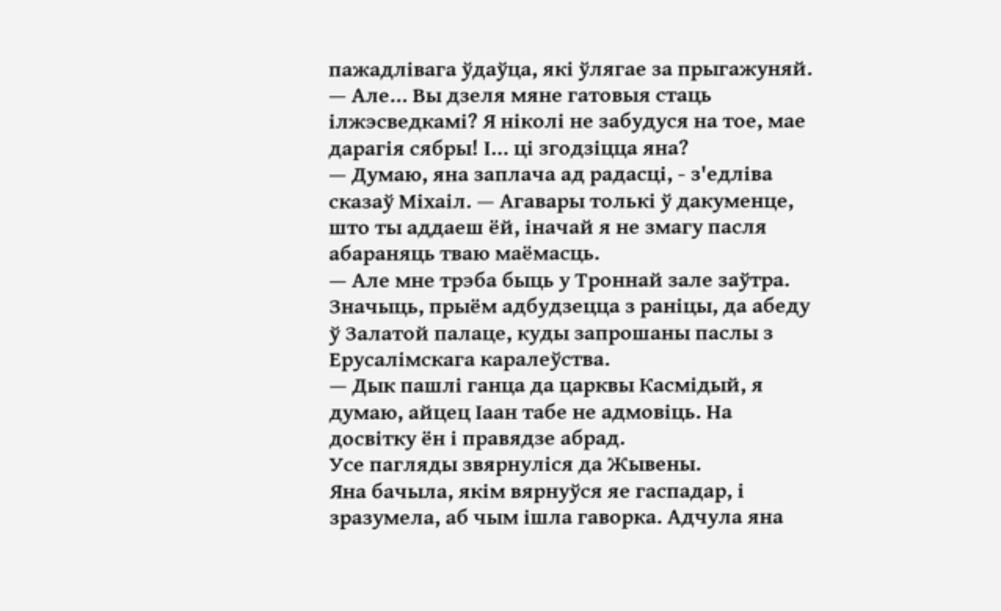пажадлівага ўдаўца, які ўлягае за прыгажуняй.
— Але… Вы дзеля мяне гатовыя стаць ілжэсведкамі? Я ніколі не забудуся на тое, мае дарагія сябры! І… ці згодзіцца яна?
— Думаю, яна заплача ад радасці, - з'едліва сказаў Міхаіл. — Агавары толькі ў дакуменце, што ты аддаеш ёй, іначай я не змагу пасля абараняць тваю маёмасць.
— Але мне трэба быць у Троннай зале заўтра. Значыць, прыём адбудзецца з раніцы, да абеду ў Залатой палаце, куды запрошаны паслы з Ерусалімскага каралеўства.
— Дык пашлі ганца да царквы Касмідый, я думаю, айцец Іаан табе не адмовіць. На досвітку ён і правядзе абрад.
Усе пагляды звярнуліся да Жывены.
Яна бачыла, якім вярнуўся яе гаспадар, і зразумела, аб чым ішла гаворка. Адчула яна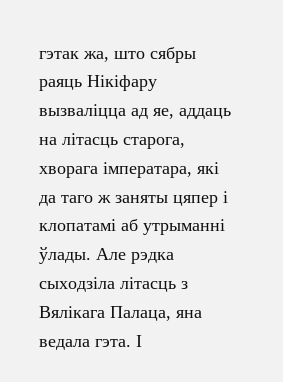гэтак жа, што сябры раяць Нікіфару вызваліцца ад яе, аддаць на літасць старога, хворага імператара, які да таго ж заняты цяпер і клопатамі аб утрыманні ўлады. Але рэдка сыходзіла літасць з Вялікага Палаца, яна ведала гэта. І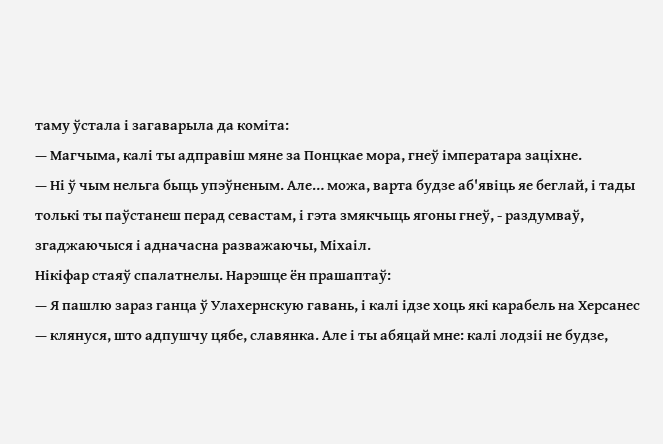таму ўстала і загаварыла да коміта:
— Магчыма, калі ты адправіш мяне за Понцкае мора, гнеў імператара заціхне.
— Ні ў чым нельга быць упэўненым. Але… можа, варта будзе аб'явіць яе беглай, і тады толькі ты паўстанеш перад севастам, і гэта змякчыць ягоны гнеў, - раздумваў, згаджаючыся і адначасна разважаючы, Міхаіл.
Нікіфар стаяў спалатнелы. Нарэшце ён прашаптаў:
— Я пашлю зараз ганца ў Улахернскую гавань, і калі ідзе хоць які карабель на Херсанес — клянуся, што адпушчу цябе, славянка. Але і ты абяцай мне: калі лодзіі не будзе,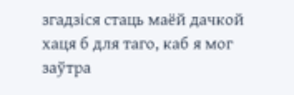згадзіся стаць маёй дачкой хаця б для таго, каб я мог заўтра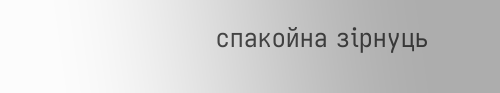спакойна зірнуць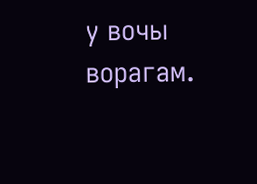у вочы ворагам.